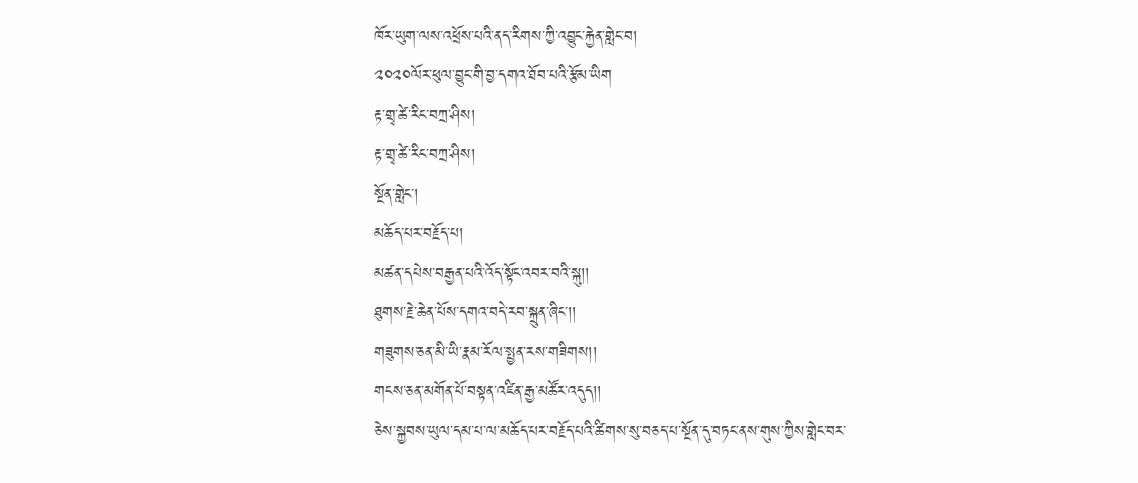ཁོར་ཡུག་ལས་འཕྲོས་པའི་ནད་རིགས་ཀྱི་འབྱུང་རྐྱེན་གླེང་བ།
༢༠༢༠ལོར་ཕུལ་བྱུང་གི་བྱ་དགའ་ཐོབ་པའི་རྩོམ་ཡིག
རྟ་གྲྭ་ཚེ་རིང་བཀྲ་ཤིས།
རྟ་གྲྭ་ཚེ་རིང་བཀྲ་ཤིས།
སྔོན་གླེང་།
མཆོད་པར་བརྗོད་པ།
མཚན་དཔེས་བརྒྱན་པའི་འོད་སྟོང་འབར་བའི་སྐུ།།
ཐུགས་རྗེ་ཆེན་པོས་དགའ་བདེ་རབ་སྐྲུན་ཞིང་།།
གཟུགས་ཅན་མི་ཡི་རྣམ་རོལ་སྤྱན་རས་གཟིགས།།
གངས་ཅན་མགོན་པོ་བསྟན་འཛིན་རྒྱ་མཚོར་འདུད།།
ཅེས་སྐྱབས་ཡུལ་དམ་པ་ལ་མཆོད་པར་བརྗོད་པའི་ཚིགས་སུ་བཅད་པ་སྔོན་དུ་བཏང་ནས་གུས་ཀྱིས་གླེང་བར་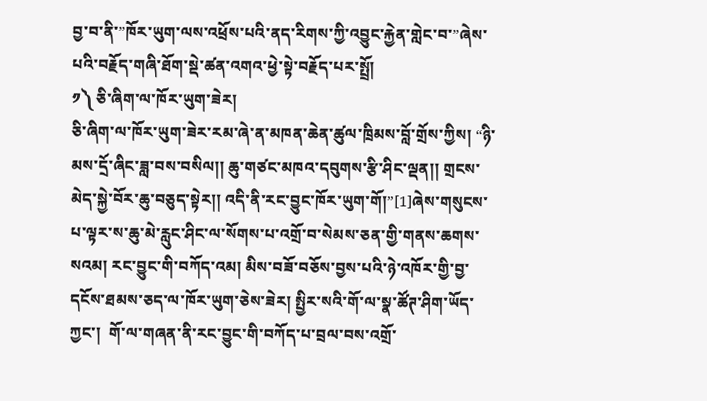བྱ་བ་ནི་”ཁོར་ཡུག་ལས་འཕྲོས་པའི་ནད་རིགས་ཀྱི་འབྱུང་རྐྱེན་གླེང་བ་”ཞེས་པའི་བརྗོད་གཞི་ཐོག་སྡེ་ཚན་འགའ་ཕྱེ་སྟེ་བརྗོད་པར་སྤྲོ།
༡༽ ཅི་ཞིག་ལ་ཁོར་ཡུག་ཟེར།
ཅི་ཞིག་ལ་ཁོར་ཡུག་ཟེར་རམ་ཞེ་ན་མཁན་ཆེན་ཚུལ་ཁྲིམས་བློ་གྲོས་ཀྱིས། “ཉི་མས་དྲོ་ཞིང་ཟླ་བས་བསིལ།། ཆུ་གཙང་མཁའ་དབུགས་རྩི་ཤིང་ལྡན།། གྲངས་མེད་སྐྱེ་བོར་ཆུ་བཅུད་སྟེར།། འདི་ནི་རང་བྱུང་ཁོར་ཡུག་གོ།”[1]ཞེས་གསུངས་པ་ལྟར་ས་ཆུ་མེ་རླུང་ཤིང་ལ་སོགས་པ་འགྲོ་བ་སེམས་ཅན་གྱི་གནས་ཆགས་སའམ། རང་བྱུང་གི་བཀོད་འམ། མིས་བཟོ་བཅོས་བྱས་པའི་ཉེ་འཁོར་གྱི་བྱ་དངོས་ཐམས་ཅད་ལ་ཁོར་ཡུག་ཅེས་ཟེར། སྤྱིར་སའི་གོ་ལ་སྣ་ཚོཊ་ཤིག་ཡོད་ཀྱང་།  གོ་ལ་གཞན་ནི་རང་བྱུང་གི་བཀོད་པ་བྲལ་བས་འགྲོ་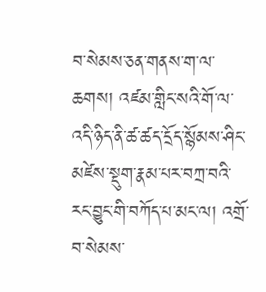བ་སེམས་ཅན་གནས་ག་ལ་ཆགས། འཛམ་གླིང་སའི་གོ་ལ་འདི་ཉིད་ནི་ཚ་ཚད་དྲོད་སྙོམས་ཤིང་མཛེས་སྡུག་རྣམ་པར་བཀྲ་བའི་རང་བྱུང་གི་བཀོད་པ་མང་ལ། འགྲོ་བ་སེམས་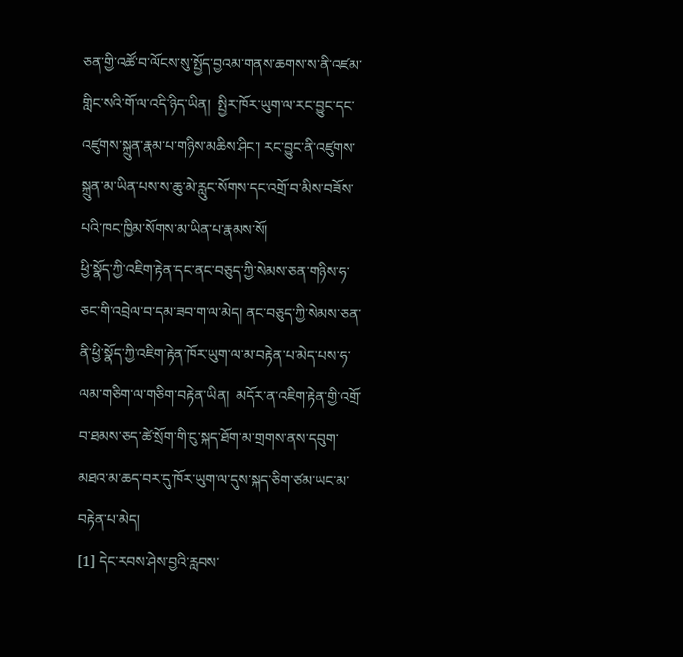ཅན་གྱི་འཚོ་བ་ལོངས་སུ་སྤྱོད་བྱའམ་གནས་ཆགས་ས་ནི་འཛམ་གླིང་སའི་གོ་ལ་འདི་ཉིད་ཡིན།  སྤྱིར་ཁོར་ཡུག་ལ་རང་བྱུང་དང་འཛུགས་སྐྲུན་རྣམ་པ་གཉིས་མཆིས་ཤིང་། རང་བྱུང་ནི་འཛུགས་སྐྲུན་མ་ཡིན་པས་ས་ཆུ་མེ་རླུང་སོགས་དང་འགྲོ་བ་མིས་བཟོས་པའི་ཁང་ཁྱིམ་སོགས་མ་ཡིན་པ་རྣམས་སོ།
ཕྱི་སྣོད་ཀྱི་འཇིག་རྟེན་དང་ནང་བཅུད་ཀྱི་སེམས་ཅན་གཉིས་ཧ་ཅང་གི་འབྲེལ་བ་དམ་ཟབ་ག་ལ་མེད། ནང་བཅུད་ཀྱི་སེམས་ཅན་ནི་ཕྱི་སྣོད་ཀྱི་འཇིག་རྟེན་ཁོར་ཡུག་ལ་མ་བརྟེན་པ་མེད་པས་ཧ་ལམ་གཅིག་ལ་གཅིག་བརྟེན་ཡིན།  མདོར་ན་འཇིག་རྟེན་གྱི་འགྲོ་བ་ཐམས་ཅད་ཚེ་སྲོག་གི་ངུ་སྐད་ཐོག་མ་གྲགས་ནས་དབུག་མཐའ་མ་ཆད་བར་དུ་ཁོར་ཡུག་ལ་དུས་སྐད་ཅིག་ཙམ་ཡང་མ་བརྟེན་པ་མེད།
[1] དེང་རབས་ཤེས་བྱའི་རླབས་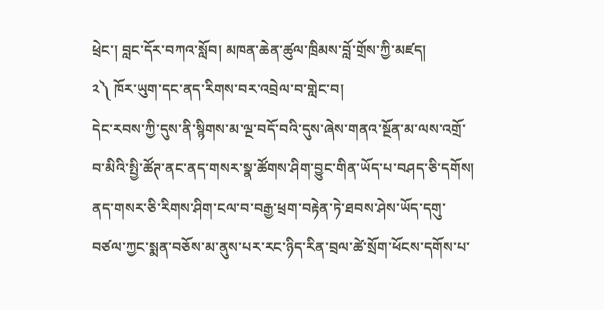ཕྲེང་། བླང་དོར་བཀའ་སློབ། མཁན་ཆེན་ཚུལ་ཁྲིམས་བློ་གྲོས་ཀྱི་མཛད།
༢༽ ཁོར་ཡུག་དང་ནད་རིགས་བར་འབྲེལ་བ་གླེང་བ།
དེང་རབས་ཀྱི་དུས་ནི་སྙིགས་མ་ལྔ་བདོ་བའི་དུས་ཞེས་གནའ་སྔོན་མ་ལས་འགྲོ་བ་མིའི་སྤྱི་ཚོཊ་ནང་ནད་གསར་སྣ་ཚོགས་ཤིག་བྱུང་གིན་ཡོད་པ་བཤད་ཅི་དགོས།  ནད་གསར་ཅི་རིགས་ཤིག་ངལ་བ་བརྒྱ་ཕྲག་བརྟེན་ཏེ་ཐབས་ཤེས་ཡོད་དགུ་བཙལ་ཀྱང་སྨན་བཅོས་མ་ནུས་པར་རང་ཉིད་རིན་བྲལ་ཚེ་སྲོག་ཕོངས་དགོས་པ་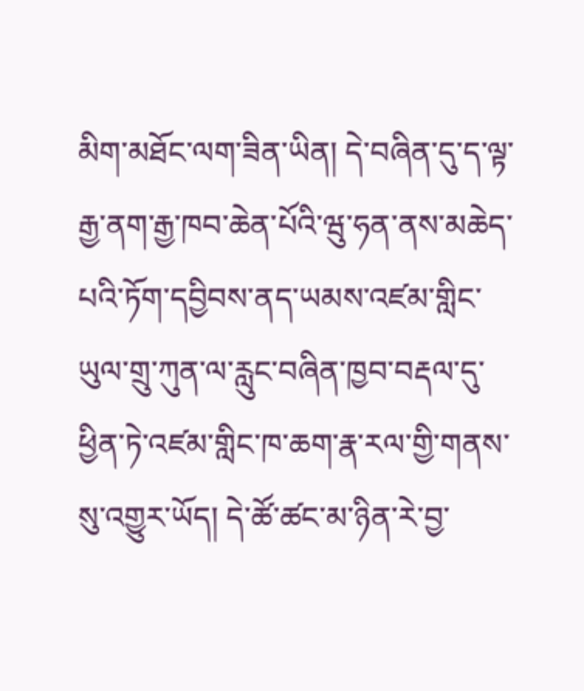མིག་མཐོང་ལག་ཟིན་ཡིན། དེ་བཞིན་དུ་ད་ལྟ་རྒྱ་ནག་རྒྱ་ཁབ་ཆེན་པོའི་ཝུ་ཧན་ནས་མཆེད་པའི་ཏོག་དབྱིབས་ནད་ཡམས་འཛམ་གླིང་ཡུལ་གྲུ་ཀུན་ལ་རླུང་བཞིན་ཁྱབ་བརྡལ་དུ་ཕྱིན་ཏེ་འཛམ་གླིང་ཁ་ཆག་རྣ་རལ་གྱི་གནས་སུ་འགྱུར་ཡོད། དེ་ཚོ་ཚང་མ་ཉིན་རེ་བྱ་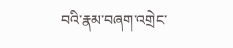བའི་རྣམ་བཞག་འགྲེང་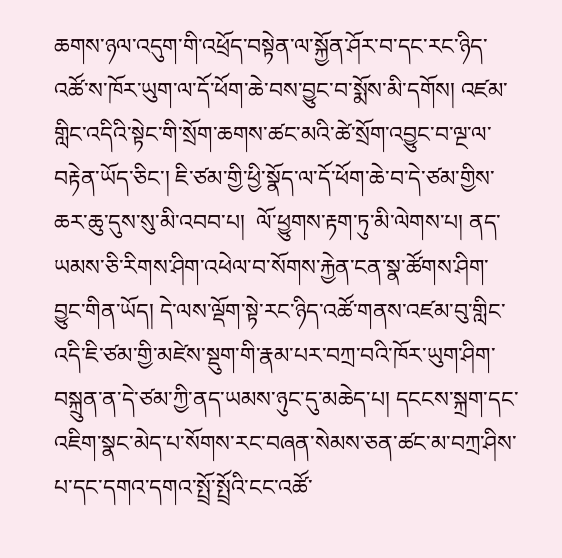ཆགས་ཉལ་འདུག་གི་འཕྲོད་བསྟེན་ལ་སྐྱོན་ཤོར་བ་དང་རང་ཉིད་འཚོ་ས་ཁོར་ཡུག་ལ་དོ་ཕོག་ཆེ་བས་བྱུང་བ་སྨོས་མི་དགོས། འཛམ་གླིང་འདིའི་སྟེང་གི་སྲོག་ཆགས་ཚང་མའི་ཚེ་སྲོག་འབྱུང་བ་ལྔ་ལ་བརྟེན་ཡོད་ཅིང་། ཇི་ཙམ་གྱི་ཕྱི་སྣོད་ལ་དོ་ཕོག་ཆེ་བ་དེ་ཙམ་གྱིས་ཆར་ཆུ་དུས་སུ་མི་འབབ་པ།  ལོ་ཕྱུགས་རྟག་ཏུ་མི་ལེགས་པ། ནད་ཡམས་ཅི་རིགས་ཤིག་འཕེལ་བ་སོགས་རྐྱེན་ངན་སྣ་ཚོགས་ཤིག་བྱུང་གིན་ཡོད། དེ་ལས་ལྡོག་སྟེ་རང་ཉིད་འཚོ་གནས་འཛམ་བུ་གླིང་འདི་ཇི་ཙམ་གྱི་མཛེས་སྡུག་གི་རྣམ་པར་བཀྲ་བའི་ཁོར་ཡུག་ཤིག་བསྐྲུན་ན་དེ་ཙམ་ཀྱི་ནད་ཡམས་ཉུང་དུ་མཆེད་པ། དངངས་སྐྲག་དང་འཇིག་སྣང་མེད་པ་སོགས་རང་བཞན་སེམས་ཅན་ཚང་མ་བཀྲ་ཤིས་པ་དང་དགའ་དགའ་སྤྲོ་སྤྲོའི་ངང་འཚོ་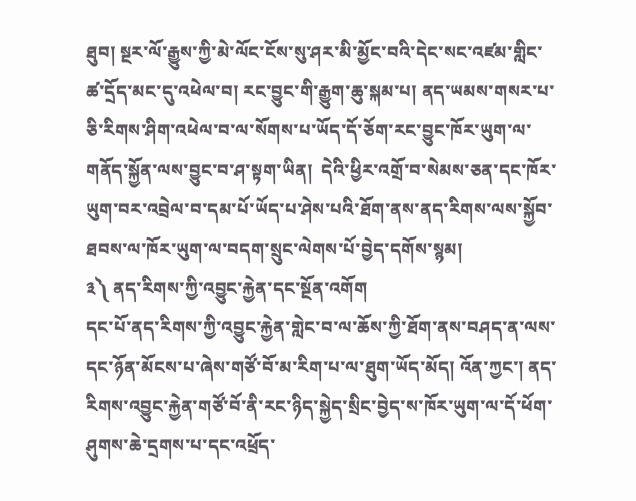ཐུབ། སྔར་ལོ་རྒྱུས་ཀྱི་མེ་ལོང་ངོས་སུ་ཤར་མི་མྱོང་བའི་དེང་སང་འཛམ་གླིང་ཚ་དྲོད་མང་དུ་འཕེལ་བ། རང་བྱུང་གི་རྒྱུག་ཆུ་སྐམ་པ། ནད་ཡམས་གསར་པ་ཅི་རིགས་ཤིག་འཕེལ་བ་ལ་སོགས་པ་ཡོད་དོ་ཅོག་རང་བྱུང་ཁོར་ཡུག་ལ་གནོད་སྐྱོན་ལས་བྱུང་བ་ཤ་སྟག་ཡིན།  དེའི་ཕྱིར་འགྲོ་བ་སེམས་ཅན་དང་ཁོར་ཡུག་བར་འབྲེལ་བ་དམ་པོ་ཡོད་པ་ཤེས་པའི་ཐོག་ནས་ནད་རིགས་ལས་སྐྱོབ་ཐབས་ལ་ཁོར་ཡུག་ལ་བདག་སྲུང་ལེགས་པོ་བྱེད་དགོས་སྙམ།
༣༽ ནད་རིགས་ཀྱི་འབྱུང་རྐྱེན་དང་སྔོན་འགོག
དང་པོ་ནད་རིགས་ཀྱི་འབྱུང་རྐྱེན་གླེང་བ་ལ་ཆོས་ཀྱི་ཐོག་ནས་བཤད་ན་ལས་དང་ཉོན་མོངས་པ་ཞེས་གཙོ་བོ་མ་རིག་པ་ལ་ཐུག་ཡོད་མོད། འོན་ཀྱང་། ནད་རིགས་འབྱུང་རྐྱེན་གཙོ་བོ་ནི་རང་ཉིད་སྐྱེད་སྲིང་བྱེད་ས་ཁོར་ཡུག་ལ་དོ་ཕོག་ཤུགས་ཆེ་དྲགས་པ་དང་འཕྲོད་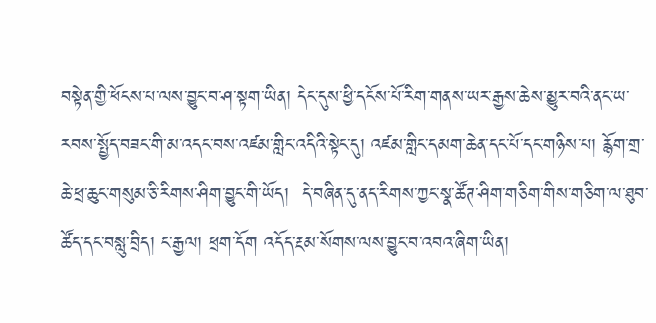བསྟེན་གྱི་ཕོངས་པ་ལས་བྱུང་བ་ཤ་སྟག་ཡིན། དེང་དུས་ཕྱི་དངོས་པོ་རིག་གནས་ཡར་རྒྱས་ཆེས་མྱུར་བའི་ནང་ཡ་རབས་སྤྱོད་བཟང་གི་མ་འདང་བས་འཛམ་གླིང་འདིའི་སྟེང་དུ། འཛམ་གླིང་དམག་ཆེན་དང་པོ་དང་གཉིས་པ། རྙོག་གྲ་ཆེ་ཕྲ་ཆུང་གསུམ་ཅི་རིགས་ཤིག་བྱུང་གི་ཡོད།  དེ་བཞིན་དུ་ནད་རིགས་ཀྱང་སྣ་ཚོཊ་ཤིག་གཅིག་གིས་གཅིག་ལ་ཐུབ་ཚོད་དང་བསླུ་བྲིད། ང་རྒྱལ། ཕྲག་དོག འདོད་རྔམ་སོགས་ལས་བྱུང་བ་འབའ་ཞིག་ཡིན།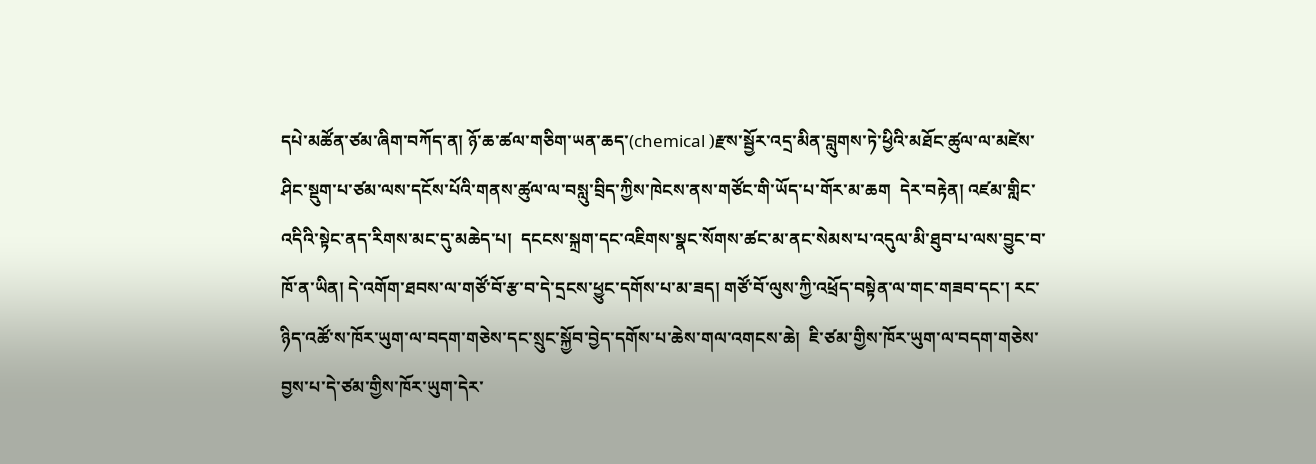དཔེ་མཚོན་ཙམ་ཞིག་བཀོད་ན། ཉོ་ཆ་ཚལ་གཅིག་ཡན་ཆད་(chemical )རྫས་སྦྱོར་འདྲ་མིན་བླུགས་ཏེ་ཕྱིའི་མཐོང་ཚུལ་ལ་མཛེས་ཤིང་སྡུག་པ་ཙམ་ལས་དངོས་པོའི་གནས་ཚུལ་ལ་བསླུ་བྲིད་ཀྱིས་ཁེངས་ནས་གཙོང་གི་ཡོད་པ་གོར་མ་ཆག  དེར་བརྟེན། འཛམ་གླིང་འདིའི་སྟེང་ནད་རིགས་མང་དུ་མཆེད་པ།  དངངས་སྐྲག་དང་འཇིགས་སྣང་སོགས་ཚང་མ་ནང་སེམས་པ་འདུལ་མི་ཐུབ་པ་ལས་བྱུང་བ་ཁོ་ན་ཡིན། དེ་འགོག་ཐབས་ལ་གཙོ་བོ་རྩ་བ་དེ་དྲངས་ཕྱུང་དགོས་པ་མ་ཟད། གཙོ་བོ་ལུས་ཀྱི་འཕྲོད་བསྟེན་ལ་གང་གཟབ་དང་། རང་ཉིད་འཚོ་ས་ཁོར་ཡུག་ལ་བདག་གཅེས་དང་སྲུང་སྐྱོབ་བྱེད་དགོས་པ་ཆེས་གལ་འགངས་ཆེ།  ཇི་ཙམ་གྱིས་ཁོར་ཡུག་ལ་བདག་གཅེས་བྱས་པ་དེ་ཙམ་གྱིས་ཁོར་ཡུག་དེར་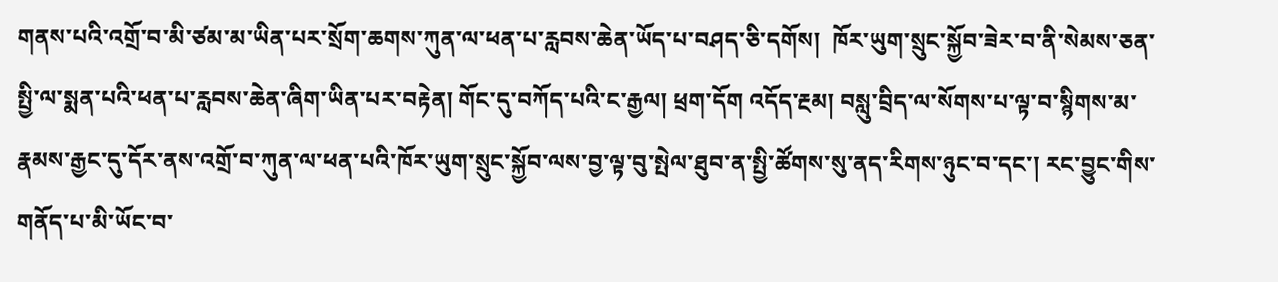གནས་པའི་འགྲོ་བ་མི་ཙམ་མ་ཡིན་པར་སྲོག་ཆགས་ཀུན་ལ་ཕན་པ་རླབས་ཆེན་ཡོད་པ་བཤད་ཅི་དགོས།  ཁོར་ཡུག་སྲུང་སྐྱོབ་ཟེར་བ་ནི་སེམས་ཅན་སྤྱི་ལ་སྨན་པའི་ཕན་པ་རླབས་ཆེན་ཞིག་ཡིན་པར་བརྟེན། གོང་དུ་བཀོད་པའི་ང་རྒྱལ། ཕྲག་དོག འདོད་རྔམ། བསླུ་བྲིད་ལ་སོགས་པ་ལྟ་བ་སྙིགས་མ་རྣམས་རྒྱང་དུ་དོར་ནས་འགྲོ་བ་ཀུན་ལ་ཕན་པའི་ཁོར་ཡུག་སྲུང་སྐྱོབ་ལས་བྱ་ལྟ་བུ་སྤེལ་ཐུབ་ན་སྤྱི་ཚོགས་སུ་ནད་རིགས་ཉུང་བ་དང་། རང་བྱུང་གིས་གནོད་པ་མི་ཡོང་བ་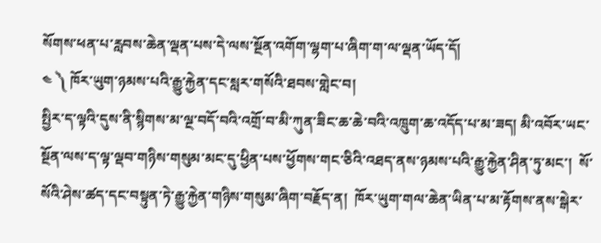སོགས་ཕན་པ་རླབས་ཆེན་ལྡན་པས་དེ་ལས་སྔོན་འགོག་ལྷག་པ་ཞིག་ག་ལ་ལྡན་ཡོད་དོ།
༤ ༽ ཁོར་ཡུག་ཉམས་པའི་རྒྱུ་རྐྱེན་དང་སླར་གསོའི་ཐབས་གླེང་བ།
སྤྱིར་ད་ལྟའི་དུས་ནི་སྙིགས་མ་ལྔ་བདོ་བའི་འགྲོ་བ་མི་ཀུན་ཟིང་ཆ་ཆེ་བའི་འཁྲུག་ཆ་འདོད་པ་མ་ཟད། མི་འབོར་ཡང་སྔོན་ལས་ད་ལྟ་ལྡབ་གཉིས་གསུམ་མང་དུ་ཕྱིན་པས་ཕྱོགས་གང་ཅིའི་འཐད་ནས་ཉམས་པའི་རྒྱུ་རྐྱེན་ཤིན་ཏུ་མང་།  སོ་སོའི་ཤེས་ཚད་དང་བསྟུན་ཏེ་རྒྱུ་རྐྱེན་གཉིས་གསུམ་ཞིག་བརྗོད་ན།  ཁོར་ཡུག་གལ་ཆེན་ཡིན་པ་མ་རྟོགས་ནས་སྒེར་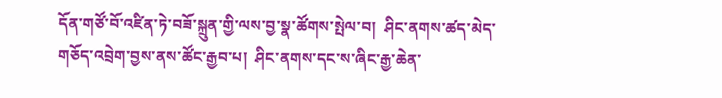དོན་གཙོ་བོ་འཛིན་ཏེ་བཟོ་སྐྲུན་གྱི་ལས་བྱ་སྣ་ཚོགས་སྤེལ་བ།  ཤིང་ནགས་ཚད་མེད་གཅོད་འབྲེག་བྱས་ནས་ཚོང་རྒྱབ་པ།  ཤིང་ནགས་དང་ས་ཞིང་རྒྱ་ཆེན་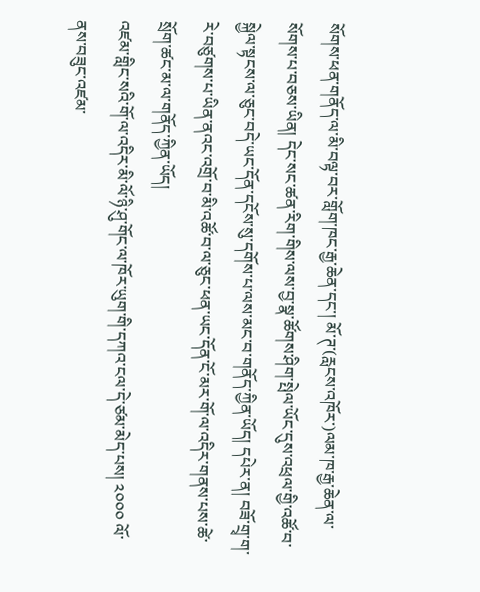སོགས་ཕན་གནོད་ལ་མི་བལྟ་བར་གློག་ཁང་རྒྱ་ཆེན་དང་། མོ་ཊ་(རླངས་འཁོར་)ལམ་ཁ་རྒྱ་ཆེན་ལ་སོགས་པ་བཅས་ཡིན། དེང་སང་ཚན་རིག་གིས་ལས་བྱ་སྣ་ཚོགས་ཤིག་སྤེལ་ཡོང་དུས་འཕྲལ་གྱི་འཚོ་བ་སྐྱེལ་སྟངས་ལ་ཅུང་བདེ་ཡང་དོན་དངོས་སུ་དགོས་པ་ལས་མང་བ་གནོད་ཀྱིན་ཡོད། དཔེར་ན། བཟོ་གྲྭ་ག་རེ་བཙུགས་པ་ཡིན་ནའང་འགྲོ་བ་མི་འཚོ་བ་ལ་ཅུང་ཕན་ཡང་དོན་ངོ་མར་གོ་ལ་འདིར་གནས་པས་ཚེ་སྲོག་ཚང་མ་ལ་གནོད་ཀྱིན་ཡོད།
འཛམ་གླིང་སའི་གོ་ལ་འདིར་མི་ལོ་ཉི་ཤུ་གོང་ལ་ཁོར་ཡུག་གི་དཀའ་ངལ་དེ་ཙམ་མེད་པས། ༢༠༠༠ ལོ་ནས་བཟུང་འཛམ་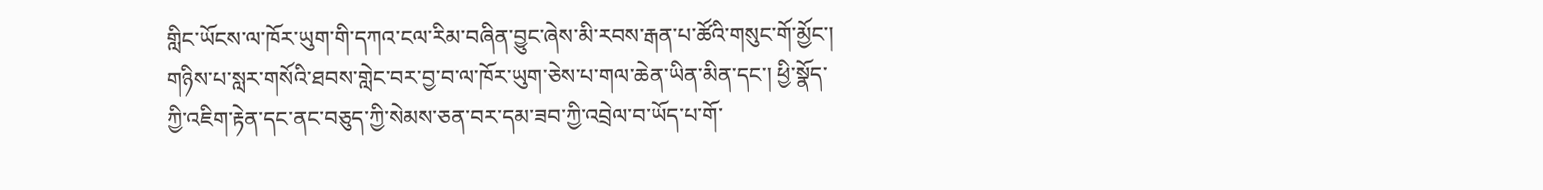གླིང་ཡོངས་ལ་ཁོར་ཡུག་གི་དཀའ་ངལ་རིམ་བཞིན་བྱུང་ཞེས་མི་རབས་རྒན་པ་ཚོའི་གསུང་གོ་མྱོང་།
གཉིས་པ་སླར་གསོའི་ཐབས་གླེང་བར་བྱ་བ་ལ་ཁོར་ཡུག་ཅེས་པ་གལ་ཆེན་ཡིན་མིན་དང་། ཕྱི་སྣོད་ཀྱི་འཇིག་རྟེན་དང་ནང་བཅུད་ཀྱི་སེམས་ཅན་བར་དམ་ཟབ་ཀྱི་འབྲེལ་བ་ཡོད་པ་གོ་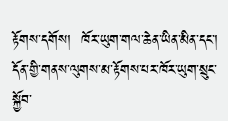རྟོགས་དགོས།  ཁོར་ཡུག་གལ་ཆེན་ཡིན་མིན་དང་། དོན་གྱི་གནས་ལུགས་མ་རྟོགས་པར་ཁོར་ཡུག་སྲུང་སྐྱོབ་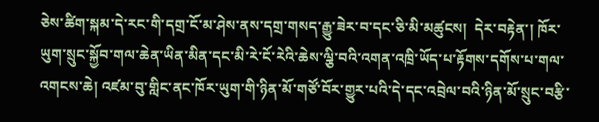ཅེས་ཚིག་སྐམ་དེ་རང་གི་དགྲ་ངོ་མ་ཤེས་ནས་དགྲ་གསད་རྒྱུ་ཟེར་བ་དང་ཅི་མི་མཚུངས།  དེར་བརྟེན་། ཁོར་ཡུག་སྲུང་སྐྱོབ་གལ་ཆེན་ཡིན་མིན་དང་མི་རེ་ངོ་རེའི་ཆེས་ལྕི་བའི་འགན་འཁྲི་ཡོད་པ་རྟོགས་དགོས་པ་གལ་འགངས་ཆེ། འཛམ་བུ་གླིང་ནང་ཁོར་ཡུག་གི་ཉིན་མོ་གཙོ་བོར་གྱུར་པའི་དེ་དང་འབྲེལ་བའི་ཉིན་མོ་སྲུང་བརྩི་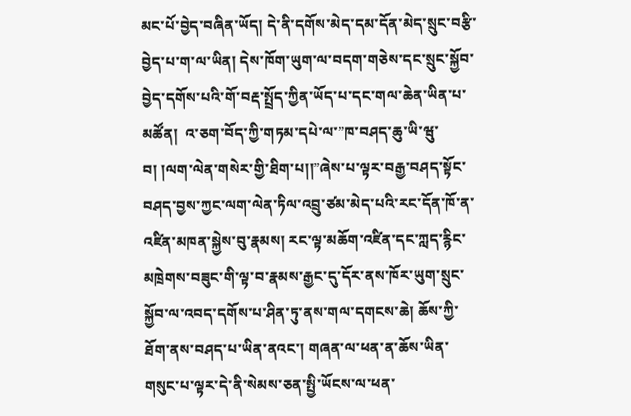མང་པོ་བྱེད་བཞིན་ཡོད། དེ་ནི་དགོས་མེད་དམ་དོན་མེད་སྲུང་བརྩི་བྱེད་པ་ག་ལ་ཡིན། དེས་ཁོག་ཡུག་ལ་བདག་གཅེས་དང་སྲུང་སྐྱོབ་བྱེད་དགོས་པའི་གོ་བརྡ་སྤྲོད་ཀྱིན་ཡོད་པ་དང་གལ་ཆེན་ཡིན་པ་མཚོན།  འ་ཅག་བོད་ཀྱི་གཏམ་དཔེ་ལ་”ཁ་བཤད་ཆུ་ཡི་ཝུ་བ། །ལག་ལེན་གསེར་གྱི་ཐིག་པ།།”ཞེས་པ་ལྟར་བརྒྱ་བཤད་སྟོང་བཤད་བྱས་ཀྱང་ལག་ལེན་ཏིལ་འབྲུ་ཙམ་མེད་པའི་རང་དོན་ཁོ་ན་འཛིན་མཁན་སྐྱེས་བུ་རྣམས། རང་ལྟ་མཆོག་འཛིན་དང་ཀླད་རྙིང་མཁྲེགས་བཟུང་གི་ལྟ་བ་རྣམས་རྒྱང་དུ་དོར་ནས་ཁོར་ཡུག་སྲུང་སྐྱོབ་ལ་འབད་དགོས་པ་ཤིན་ཏུ་ནས་གལ་དགངས་ཆེ། ཆོས་ཀྱི་ཐོག་ནས་བཤད་པ་ཡིན་ནའང་། གཞན་ལ་ཕན་ན་ཆོས་ཡིན་གསུང་པ་ལྟར་དེ་ནི་སེམས་ཅན་སྤྱི་ཡོངས་ལ་ཕན་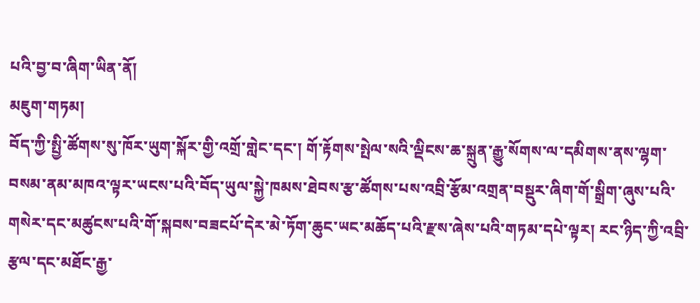པའི་བྱ་བ་ཞིག་ཡིན་ནོ།
མཇུག་གཏམ།
བོད་ཀྱི་སྤྱི་ཚོགས་སུ་ཁོར་ཡུག་སྐོར་གྱི་འགྲོ་གླེང་དང་། གོ་རྟོགས་སྤེལ་སའི་ལྡིངས་ཆ་སྐྲུན་རྒྱུ་སོགས་ལ་དམིགས་ནས་ལྷག་བསམ་ནམ་མཁའ་ལྟར་ཡངས་པའི་བོད་ཡུལ་སྐྱེ་ཁམས་ཐེབས་རྩ་ཚོགས་པས་འབྲི་རྩོམ་འགྲན་བསྡུར་ཞིག་གོ་སྒྲིག་ཞུས་པའི་གསེར་དང་མཚུངས་པའི་གོ་སྐབས་བཟངཔོ་དེར་མེ་ཏོག་ཆུང་ཡང་མཆོད་པའི་རྫས་ཞེས་པའི་གཏམ་དཔེ་ལྟར། རང་ཉིད་ཀྱི་འབྲི་རྩལ་དང་མཐོང་རྒྱ་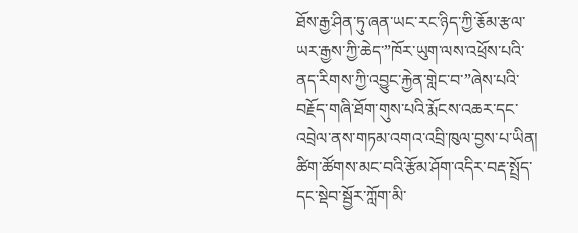ཐོས་རྒྱ་ཤིན་ཏུ་ཞན་ཡང་རང་ཉིད་ཀྱི་རྕོམ་རྩལ་ཡར་རྒྱས་ཀྱི་ཆེད་”ཁོར་ཡུག་ལས་འཕྲོས་པའི་ནད་རིགས་ཀྱི་འབྱུང་རྐྱེན་གླེང་བ་”ཞེས་པའི་བརྗོད་གཞི་ཐོག་གུས་པའི་རྨོངས་འཆར་དང་འབྲེལ་ནས་གཏམ་འགའ་འབྲི་ཁུལ་བྱས་པ་ཡིན། ཚིག་ཚོགས་མང་བའི་རྩོམ་ཤོག་འདིར་བརྡ་སྤྲོད་དང་སྡེབ་སྦྱོར་ཀློག་མི་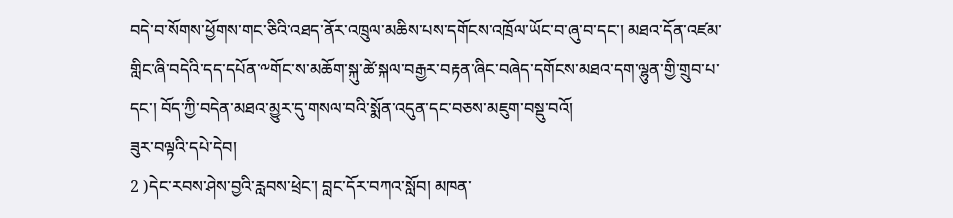བདེ་བ་སོགས་ཕྱོགས་གང་ཅིའི་འཐད་ནོར་འཁྲུལ་མཆིས་པས་དགོངས་འཁྲོལ་ཡོང་བ་ཞུ་བ་དང་། མཐའ་དོན་འཛམ་གླིང་ཞི་བདེའི་དད་དཔོན་༸གོང་ས་མཆོག་སྐུ་ཚེ་སྐལ་བརྒྱར་བརྟན་ཞིང་བཞེད་དགོངས་མཐའ་དག་ལྷུན་གྱི་གྲུབ་པ་དང་། བོད་ཀྱི་བདེན་མཐའ་མྱུར་དུ་གསལ་བའི་སྨོན་འདུན་དང་བཅས་མཇུག་བསྡུ་བའོ།
ཟུར་བལྟའི་དཔེ་དེབ།
2 )དེང་རབས་ཤེས་བྱའི་རླབས་ཕྲེང་། བླང་དོར་བཀའ་སློབ། མཁན་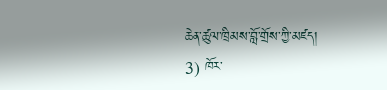ཆེན་ཚུལ་ཁྲིམས་བློ་གྲོས་ཀྱི་མཛད།
3) ཁོར་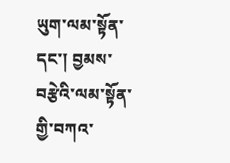ཡུག་ལམ་སྟོན་དང་། བྱམས་བརྩེའི་ལམ་སྟོན་གྱི་བཀའ་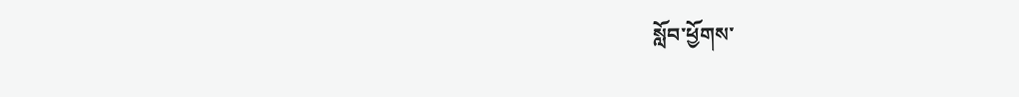སློབ་ཕྱོགས་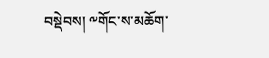བསྡེབས། ༸གོང་ས་མཆོག་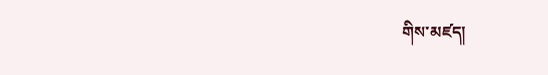གིས་མཛད།